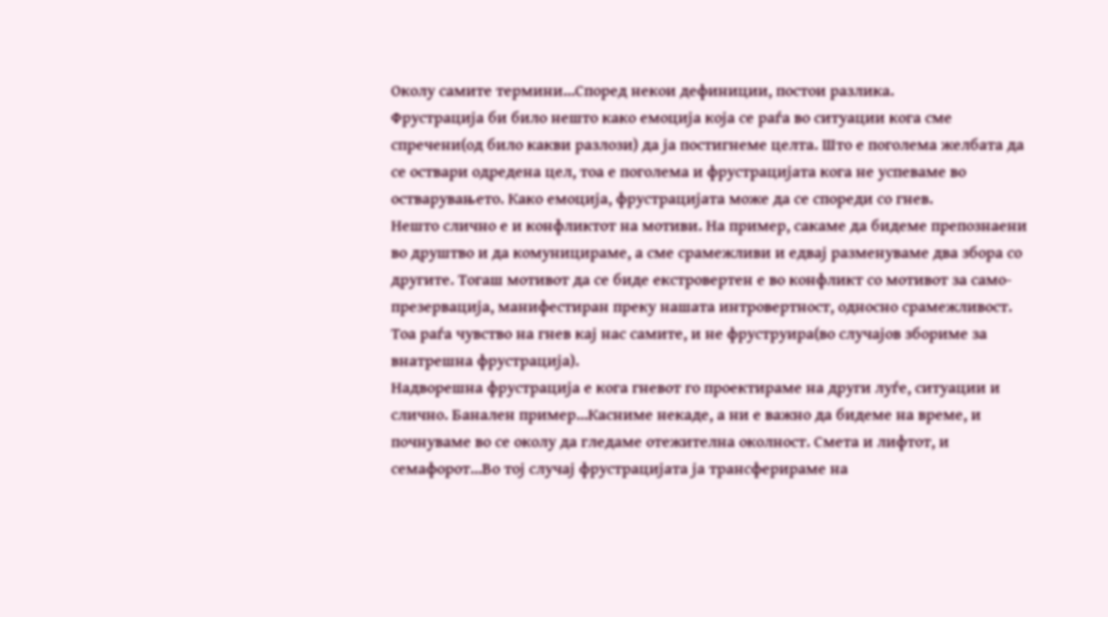Околу самите термини...Според некои дефиниции, постои разлика.
Фрустрација би било нешто како емоција која се раѓа во ситуации кога сме спречени(од било какви разлози) да ја постигнеме целта. Што е поголема желбата да се оствари одредена цел, тоа е поголема и фрустрацијата кога не успеваме во остварувањето. Како емоција, фрустрацијата може да се спореди со гнев.
Нешто слично е и конфликтот на мотиви. На пример, сакаме да бидеме препознаени во друштво и да комуницираме, а сме срамежливи и едвај разменуваме два збора со другите. Тогаш мотивот да се биде екстровертен е во конфликт со мотивот за само-презервација, манифестиран преку нашата интровертност, односно срамежливост. Тоа раѓа чувство на гнев кај нас самите, и не фруструира(во случајов збориме за внатрешна фрустрација).
Надворешна фрустрација е кога гневот го проектираме на други луѓе, ситуации и слично. Банален пример...Касниме некаде, а ни е важно да бидеме на време, и почнуваме во се околу да гледаме отежителна околност. Смета и лифтот, и семафорот...Во тој случај фрустрацијата ја трaнсферираме на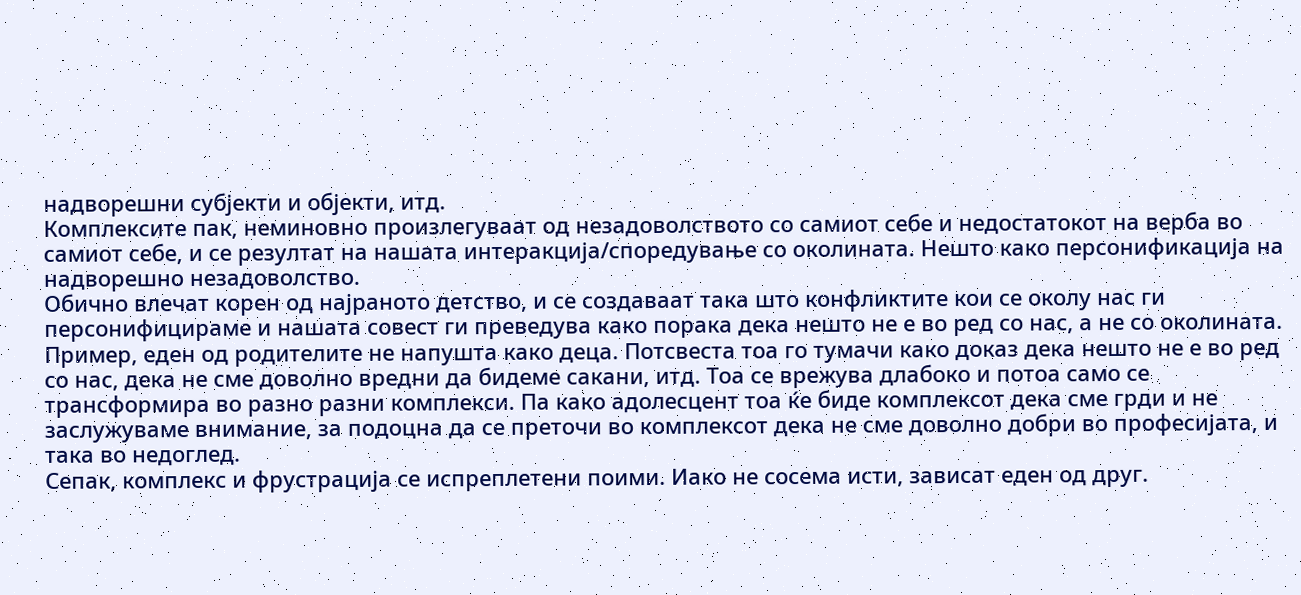надворешни субјекти и објекти, итд.
Комплексите пак, неминовно произлегуваат од незадоволството со самиот себе и недостатокот на верба во самиот себе, и се резултат на нашата интеракција/споредување со околината. Нешто како персонификација на надворешно незадоволство.
Обично влечат корен од најраното детство, и се создаваат така што конфликтите кои се околу нас ги персонифицираме и нашата совест ги преведува како порака дека нешто не е во ред со нас, а не со околината. Пример, еден од родителите не напушта како деца. Потсвеста тоа го тумачи како доказ дека нешто не е во ред со нас, дека не сме доволно вредни да бидеме сакани, итд. Тоа се врежува длабоко и потоа само се трансформира во разно разни комплекси. Па како адолесцент тоа ќе биде комплексот дека сме грди и не заслужуваме внимание, за подоцна да се преточи во комплексот дека не сме доволно добри во професијата, и така во недоглед.
Сепак, комплекс и фрустрација се испреплетени поими. Иако не сосема исти, зависат еден од друг.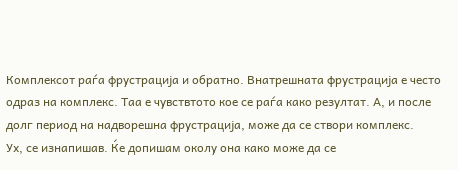Комплексот раѓа фрустрација и обратно. Внатрешната фрустрација е често одраз на комплекс. Таа е чувствтото кое се раѓа како резултат. А, и после долг период на надворешна фрустрација, може да се створи комплекс.
Ух, се изнапишав. Ќе допишам околу она како може да се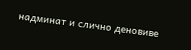надминат и слично деновиве